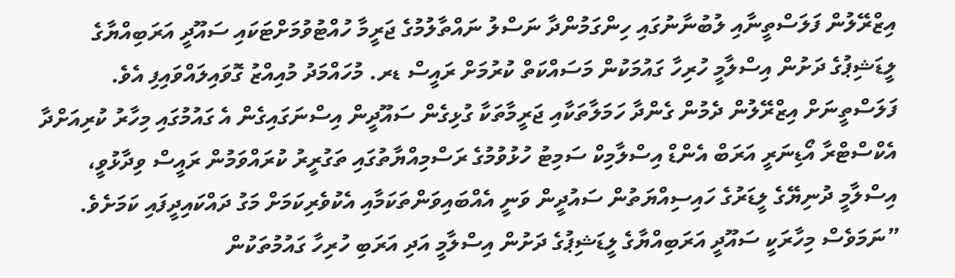އިޒްރޭލުން ފަލަސްތީނާއި ލުބުނާނުގައި ހިންގަމުންދާ ނަސްލު ނައްތާލުމުގެ ޖަރީމާ ހުއްޓުވުމަށްޓަކައި ސައޫދީ އަރަބިއްޔާގެ ލީޑަޝިޕުގެ ދަށުން އިސްލާމީ ހުރިހާ ގައުމަކުން މަސައްކަތް ކުރުމަށް ރައީސް ޑރ. މުހައްމަދު މުއިއްޒު ގޮވައިލައްވައިފި އެވެ.
ފަލަސްތީނަށް އިޒްރޭލުން ދެމުން ގެންދާ ހަމަލާތަކާއި ޖަރީމާތަކާ ގުޅިގެން ސައޫދީން އިސްނަގައިގެން އެ ގައުމުގައި މިހާރު ކުރިއަށްދާ އެކްސްޓްރާ އޯޑިނަރީ އަރަބް އެންޑް އިސްލާމިކް ސަމިޓު ހުޅުވުމުގެ ރަސްމިއްޔާތުގައި ތަގުރީރު ކުރައްވަމުން ރައީސް ވިދާޅުވީ، އިސްލާމީ ދުނިޔޭގެ ލީޑަރުގެ ހައިސިއްޔަތުން ސައުދީން ވަނީ އެއްބައިވަންތަކަމާއި އެކުވެރިކަމަށް މަގު ދައްކައިދީފައި ކަމަށެވެ.
”ނަމަވެސް މިހާރަކީ ސައޫދީ އަރަބިއްޔާގެ ލީޑަޝިޕުގެ ދަށުން އިސްލާމީ އަދި އަރަބި ހުރިހާ ގައުމުތަކުން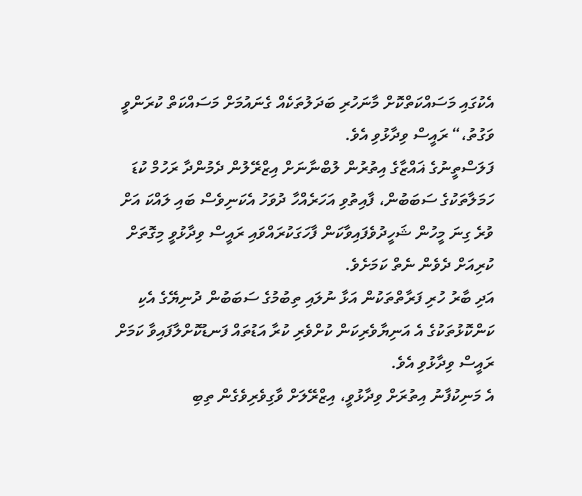އެކުގައި މަސައްކަތްކޮށް މާނަހުރި ބަދަލުތަކެއް ގެނައުމަށް މަސައްކަތް ކުރަންވީ ވަގުތު،“ ރައީސް ވިދާޅުވި އެވެ.
ފަލަސްތީނުގެ ޣައްޒާގެ އިތުރުން ލުބްނާނަށް އިޒްރޭލުން ދެމުންދާ ރަހުމް ކުޑަ ހަމަލާތަކުގެ ސަބަބުން، ފާއިތުވި އަހަރެއްހާ ދުވަހު އެކަނިވެސް ބައި ލައްކަ އަށް ވުރެ ގިނަ މީހުން ޝަހީދުވެފައިވާކަން ފާހަގަކުރައްވައި ރައީސް ވިދާޅުވީ މިގޮތަށް ކުރިއަށް ދެވެން ނެތް ކަމަށެވެ.
އަދި ބާރު ހުރި ފަރާތްތަކުން އަޅާ ނުލައި ތިބުމުގެ ސަބަބުން ދުނިޔޭގެ އެކި ކަންކޮޅުތަކުގެ އެ އަނިޔާވެރިކަން ކުށްވެރި ކުރާ އަޑުތައް ފަނޑުކޮށްލާފައިވާ ކަމަށް ރައީސް ވިދާޅުވި އެވެ.
އެ މަނިކުފާނު އިތުރަށް ވިދާޅުވީ، އިޒްރޭލަށް ވާގިވެރިވެގެން ތިބި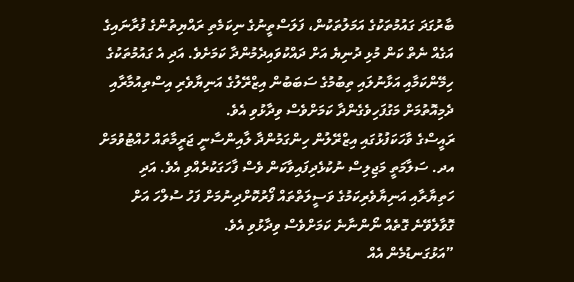ބާރުގަދަ ގައުމުތަކުގެ އަމަލުތަކުން، ފަލަސްތީނުގެ ނިކަމެތި ރައްޔިތުންގެ ފުރާނައިގެ އަގެއް ނެތް ކަން މުޅި ދުނިޔެ އަށް ދައްކުވައިދެމުންދާ ކަމަށެވެ. އަދި އެ ގައުމުތަކުގެ ހިމޭންކަމާއި އަޅާނުލައި ތިބުމުގެ ސަބަބުން އިޒްރޭލުގެ އަނިޔާވެރި އިސްތިއުމާރާއި ދެމިއޮތުމަށް މަގުފަހިވެގެންދާ ކަމަށްވެސް ވިދާޅުވި އެވެ.
ރައީސްގެ ވާހަކަފުޅުގައި އިޒްރޭލުން ހިންގަމުންދާ ލާއިންސާނީ ޖަރީމާތައް ހުއްޓުވުމަށް އދ. ސަލާމަތީ މަޖިލިސް ނުކުޅެދިފައިވާކަން ވެސް ފާހަގަކުރެއްވި އެވެ. އަދި ހަތިޔާރާއި އަނިޔާވެރިކަމުގެ ވަސީލަތްތައް ފޯރުކޮށްދިނުމަށް ފަހު ސުލްހަ އަށް ގޮވާލެވޭނެ ގޮތެއް ނޯންނާނެ ކަމަށްވެސް ވިދާޅުވި އެވެ.
”އަޅުގަނޑުމެން އެއް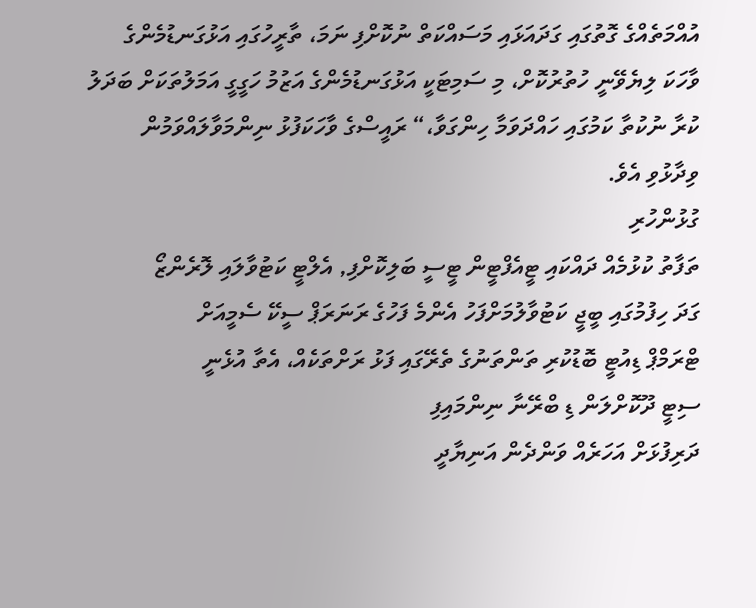އުއްމަތެއްގެ ގޮތުގައި ގަދައަޅައި މަސައްކަތް ނުކޮށްފި ނަމަ، ތާރީހުގައި އަޅުގަނޑުމެންގެ ވާހަކަ ލިޔެވޭނީ ހުތުރުކޮށް، މި ސަމިޓަކީ އަޅުގަނޑުމެންގެ އަޒުމު ހަގީގީ އަމަލުތަކަށް ބަދަލު ކުރާ ނުކުތާ ކަމުގައި ހައްދަވަމާ ހިންގަވާ،“ ރައީސްގެ ވާހަކަފުޅު ނިންމަވާލައްވަމުން ވިދާޅުވި އެވެ.
ގުޅުންހުރި
ތަފާތު ކުޅުމެއް ދައްކައި ޓީއެފްޓީން ޓީސީ ބަލިކޮށްފި, އެލްޓީ ކަޓުވާލައި ލޮރެންޒޯ
ގަދަ ހިފުމުގައި ބީޖީ ކަޓުވާލުމަށްފަހު އެންމެ ފަހުގެ ރަނަރަޕް ސީކޭ ސެމީއަށް
ޓްރަމްޕް ޑިއުޓީ ބޮޑުކުރި ތަންތަނުގެ ތެރޭގައި ފަޅު ރަށްތަކެއް، އެތާ އުޅެނީ
ސިޓީ ދޫކޮށްލަން ޑި ބްރޭނާ ނިންމައިފި
ދަރިފުޅަށް އަހަރެއް ވަންދެން އަނިޔާދީ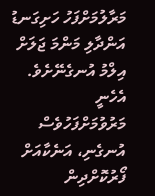މަރާލުމަށްފަހު ހަށިގަނޑު އަންދާލި މަންމަ ޖަލަށް
އިލްމު އުނގެނޭށެވެ. އެހެނީ މަރުވުމަށްފަހުވެސް އުނގެނި، އަނެކާއަށް ފޯރުކޮށްދިން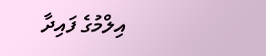އިލްމުގެ ފައިދާ